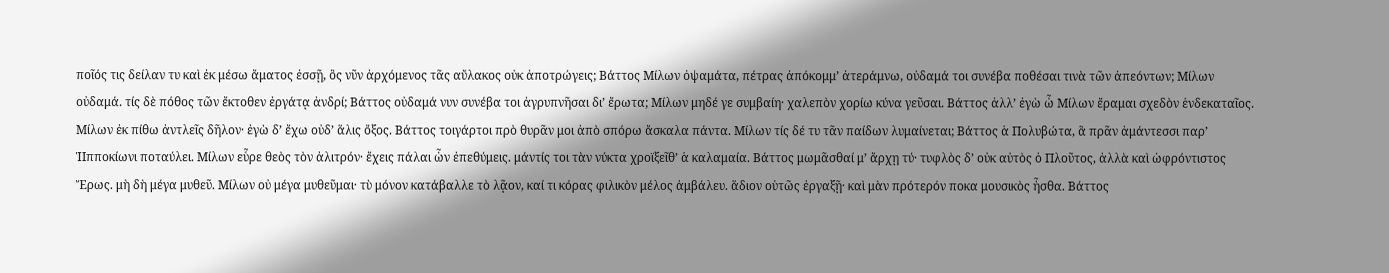ποῖός τις δείλαν τυ καὶ ἐκ μέσω ἄματος ἐσσῇ, ὃς νῦν ἀρχόμενος τᾶς αὔλακος οὐκ ἀποτρώγεις; Βάττος Μίλων ὀψαμάτα, πέτρας ἀπόκομμʼ ἀτεράμνω, οὐδαμά τοι συνέβα ποθέσαι τινὰ τῶν ἀπεόντων; Μίλων οὐδαμά. τίς δὲ πόθος τῶν ἔκτοθεν ἐργάτᾳ ἀνδρί; Βάττος οὐδαμά νυν συνέβα τοι ἀγρυπνῆσαι διʼ ἔρωτα; Μίλων μηδέ γε συμβαίη· χαλεπὸν χορίω κύνα γεῦσαι. Βάττος ἀλλʼ ἐγὼ ὦ Μίλων ἔραμαι σχεδὸν ἑνδεκαταῖος. Μίλων ἐκ πίθω ἀντλεῖς δῆλον· ἐγὼ δʼ ἔχω οὐδʼ ἅλις ὄξος. Βάττος τοιγάρτοι πρὸ θυρᾶν μοι ἀπὸ σπόρω ἄσκαλα πάντα. Μίλων τίς δέ τυ τᾶν παίδων λυμαίνεται; Βάττος ἁ Πολυβώτα, ἃ πρᾶν ἀμάντεσσι παρʼ ἹΙπποκίωνι ποταύλει. Μίλων εὗρε θεὸς τὸν ἀλιτρόν· ἔχεις πάλαι ὧν ἐπεθύμεις. μάντίς τοι τὰν νύκτα χροϊξεῖθʼ ἁ καλαμαία. Βάττος μωμᾶσθαί μʼ ἄρχῃ τύ· τυφλὸς δʼ οὐκ αὐτὸς ὁ Πλοῦτος, ἀλλὰ καὶ ὡφρόντιστος Ἔρως. μὴ δὴ μέγα μυθεῦ. Μίλων οὐ μέγα μυθεῦμαι· τὺ μόνον κατάβαλλε τὸ λᾷον, καί τι κόρας φιλικὸν μέλος ἀμβάλευ. ἅδιον οὑτῶς ἐργαξῇ· καὶ μὰν πρότερόν ποκα μουσικὸς ἦσθα. Βάττος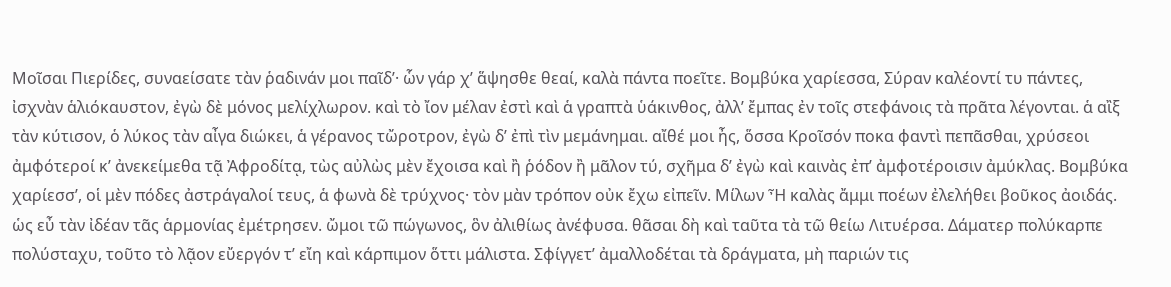Μοῖσαι Πιερίδες, συναείσατε τὰν ῥαδινάν μοι παῖδʼ· ὧν γάρ χʼ ἅψησθε θεαί, καλὰ πάντα ποεῖτε. Βομβύκα χαρίεσσα, Σύραν καλέοντί τυ πάντες, ἰσχνὰν ἁλιόκαυστον, ἐγὼ δὲ μόνος μελίχλωρον. καὶ τὸ ἴον μέλαν ἐστὶ καὶ ἁ γραπτὰ ὑάκινθος, ἀλλʼ ἔμπας ἐν τοῖς στεφάνοις τὰ πρᾶτα λέγονται. ἁ αἲξ τὰν κύτισον, ὁ λύκος τὰν αἶγα διώκει, ἁ γέρανος τὤροτρον, ἐγὼ δʼ ἐπὶ τὶν μεμάνημαι. αἴθέ μοι ἦς, ὅσσα Κροῖσόν ποκα φαντὶ πεπᾶσθαι, χρύσεοι ἀμφότεροί κʼ ἀνεκείμεθα τᾷ Ἀφροδίτᾳ, τὼς αὐλὼς μὲν ἔχοισα καὶ ἢ ῥόδον ἢ μᾶλον τύ, σχῆμα δʼ ἐγὼ καὶ καινὰς ἐπʼ ἀμφοτέροισιν ἀμύκλας. Βομβύκα χαρίεσσʼ, οἱ μὲν πόδες ἀστράγαλοί τευς, ἁ φωνὰ δὲ τρύχνος· τὸν μὰν τρόπον οὐκ ἔχω εἰπεῖν. Μίλων Ἦ καλὰς ἄμμι ποέων ἐλελήθει βοῦκος ἀοιδάς. ὡς εὖ τὰν ἰδέαν τᾶς ἁρμονίας ἐμέτρησεν. ὤμοι τῶ πώγωνος, ὃν ἀλιθίως ἀνέφυσα. θᾶσαι δὴ καὶ ταῦτα τὰ τῶ θείω Λιτυέρσα. Δάματερ πολύκαρπε πολύσταχυ, τοῦτο τὸ λᾷον εὔεργόν τʼ εἴη καὶ κάρπιμον ὅττι μάλιστα. Σφίγγετʼ ἀμαλλοδέται τὰ δράγματα, μὴ παριών τις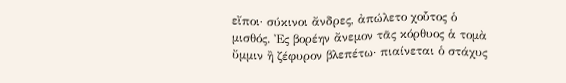εἴποι· σύκινοι ἄνδρες, ἀπώλετο χοὗτος ὁ μισθός. Ἐς βορέην ἄνεμον τᾶς κόρθυος ἁ τομὰ ὔμμιν ἢ ζέφυρον βλεπέτω· πιαίνεται ὁ στάχυς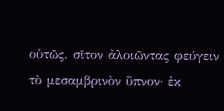οὑτῶς. σῖτον ἀλοιῶντας φεύγειν τὸ μεσαμβρινὸν ὕπνον· ἐκ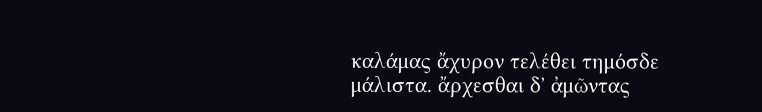καλάμας ἄχυρον τελέθει τημόσδε μάλιστα. ἄρχεσθαι δʼ ἀμῶντας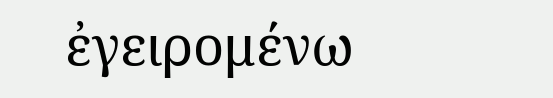ἐγειρομένω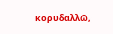κορυδαλλῶ,